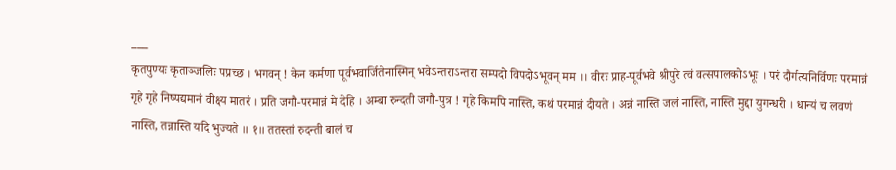___
कृतपुण्यः कृताञ्जलिः पप्रच्छ । भगवन् ! केन कर्मणा पूर्वभवार्जितेनास्मिन् भवेऽन्तराऽन्तरा सम्पदो विपदोऽभूवन् मम ।। वीरः प्राह-पूर्वभवे श्रीपुरे त्वं वत्सपालकोऽभूः । परं दौर्गत्यनिर्विणः परमान्नं गृहे गृहे निष्पद्यमानं वीक्ष्य मातरं । प्रति जगौ-परमान्नं मे देहि । अम्बा रुन्दती जगौ-पुत्र ! गृहे किमपि नास्ति, कथं परमान्नं दीयते । अन्नं नास्ति जलं नास्ति, नास्ति मुद्दा युगन्धरी । धान्यं च लवणं नास्ति, तन्नास्ति यदि भुज्यते ॥ १॥ ततस्तां रुदन्ती बालं च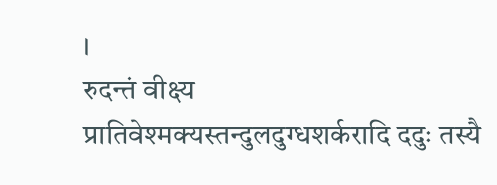।
रुदन्तं वीक्ष्य प्रातिवेश्मक्यस्तन्दुलदुग्धशर्करादि ददुः तस्यै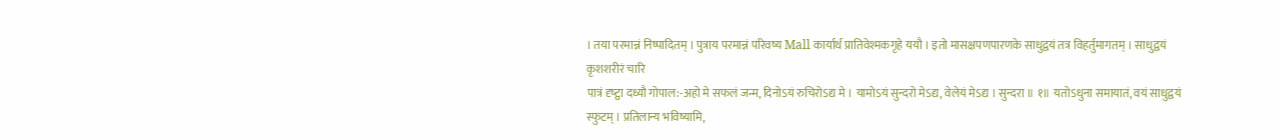। तया परमान्नं निष्पादितम् । पुत्राय परमान्नं परिवष्य Mall कार्यार्थ प्रातिवेश्मकगृहे ययौ । इतो मासक्षपणपारणके साधुद्वयं तत्र विहर्तुमागतम् । साधुद्वयं कृशशरीरं चारि
पात्रं दृष्ट्वा दध्यौ गोपाल:-अहो मे सफलं जन्म, दिनोऽयं रुचिरोऽद्य मे । यामोऽयं सुन्दरो मेऽद्य, वेलेयं मेऽद्य । सुन्दरा ॥ १॥ यतोऽधुना समायातं, वयं साधुद्वयं स्फुटम् । प्रतिलान्य भविष्यामि,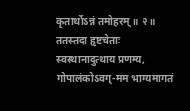कृतार्थोऽन्नं तमोहरम् ॥ २॥ ततस्तदा हृष्टचेताः स्वस्थानादुत्थाय प्रणम्य, गोपालंकोऽवग्-मम भाग्यमागतं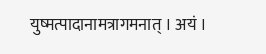युष्मत्पादानामत्रागमनात् । अयं ।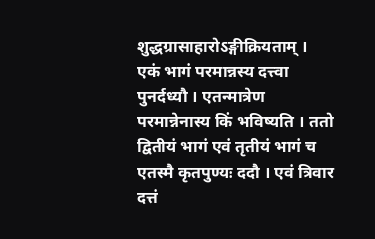शुद्धग्रासाहारोऽङ्गीक्रियताम् । एकं भागं परमान्नस्य दत्त्वा पुनर्दध्यौ । एतन्मात्रेण परमान्नेनास्य किं भविष्यति । ततो द्वितीयं भागं एवं तृतीयं भागं च एतस्मै कृतपुण्यः ददौ । एवं त्रिवार दत्तं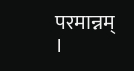परमान्नम् ।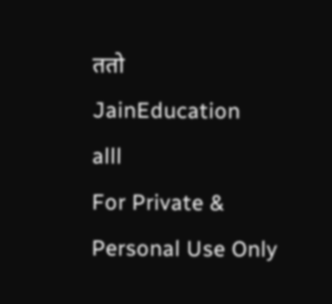ततो
JainEducation
alll
For Private & Personal Use Only